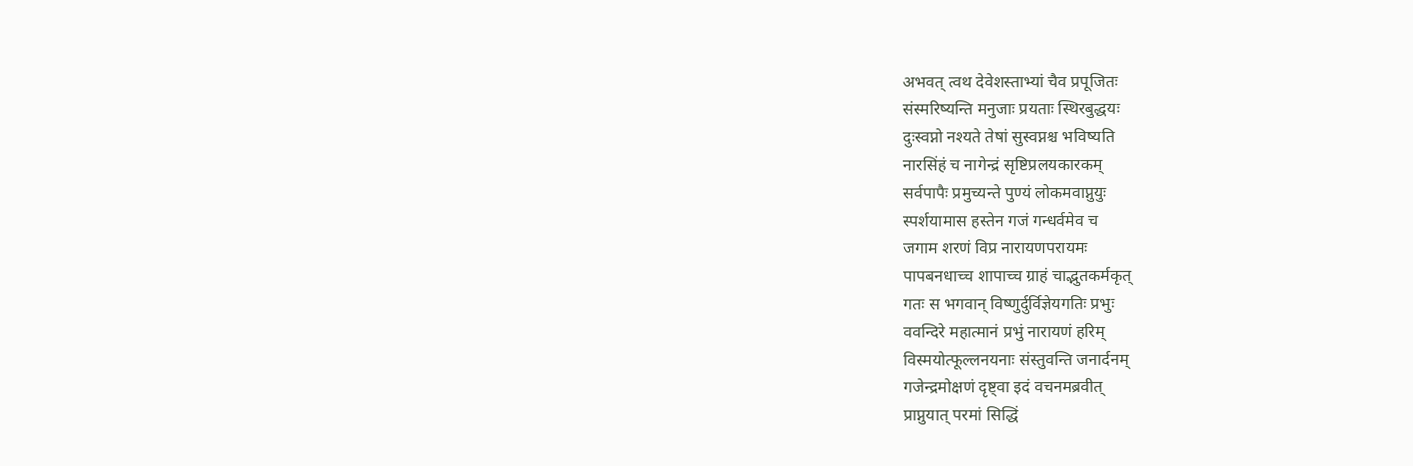अभवत् त्वथ देवेशस्ताभ्यां चैव प्रपूजितः
संस्मरिष्यन्ति मनुजाः प्रयताः स्थिरबुद्धयः
दुःस्वप्नो नश्यते तेषां सुस्वप्नश्च भविष्यति
नारसिंहं च नागेन्द्रं सृष्टिप्रलयकारकम्
सर्वपापैः प्रमुच्यन्ते पुण्यं लोकमवाप्नुयुः
स्पर्शयामास हस्तेन गजं गन्धर्वमेव च
जगाम शरणं विप्र नारायणपरायमः
पापबनधाच्च शापाच्च ग्राहं चाद्भुतकर्मकृत्
गतः स भगवान् विष्णुर्दुर्विज्ञेयगतिः प्रभुः
ववन्दिरे महात्मानं प्रभुं नारायणं हरिम्
विस्मयोत्फूल्लनयनाः संस्तुवन्ति जनार्दनम्
गजेन्द्रमोक्षणं दृष्ट्वा इदं वचनमब्रवीत्
प्राप्नुयात् परमां सिद्धिं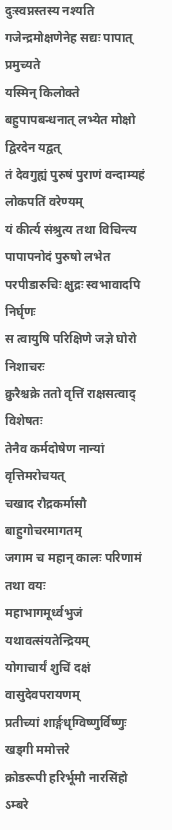दुःस्वप्नस्तस्य नश्यति
गजेन्द्रमोक्षणेनेह सद्यः पापात् प्रमुच्यते
यस्मिन् किलोक्ते बहुपापबन्धनात् लभ्येत मोक्षो द्विरदेन यद्वत्
तं देवगुह्यं पुरुषं पुराणं वन्दाम्यहं लोकपतिं वरेण्यम्
यं कीर्त्य संश्रुत्य तथा विचिन्त्य पापापनोदं पुरुषो लभेत
परपीडारुचिः क्षुद्रः स्वभावादपि निर्घृणः
स त्वायुषि परिक्षिणे जज्ञे घोरो निशाचरः
क्रुरैश्चक्रे ततो वृत्तिं राक्षसत्वाद् विशेषतः
तेनैव कर्मदोषेण नान्यां वृत्तिमरोचयत्
चखाद रौद्रकर्मासौ बाहुगोचरमागतम्
जगाम च महान् कालः परिणामं तथा वयः
महाभागमूर्ध्वभुजं यथावत्संयतेन्द्रियम्
योगाचार्यं शुचिं दक्षं वासुदेवपरायणम्
प्रतीच्यां शार्ङ्गधृग्विष्णुर्विष्णुः खड्गी ममोत्तरे
क्रोडरूपी हरिर्भूमौ नारसिंहो ऽम्बरे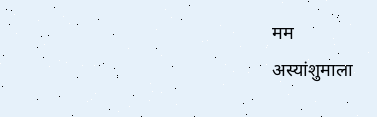मम
अस्यांशुमाला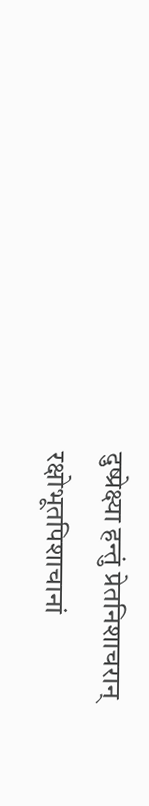दुष्प्रेक्ष्या हन्तुं प्रेतनिशाचरान्
रक्षोभूतपिशाचानां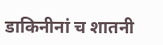डाकिनीनां च शातनी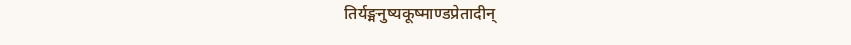तिर्यङ्मनुष्यकूष्माण्डप्रेतादीन्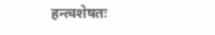हन्त्वशेषतः